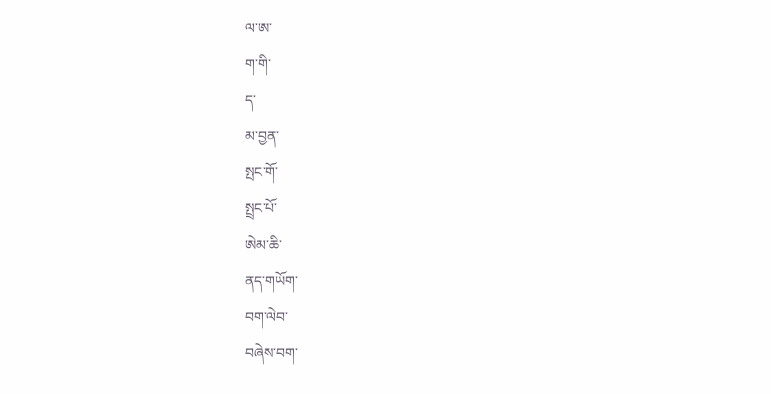ལ་ཨ་
ག་གི་
ད་
མ་བྱན་
སྤང་གོ་
སྤྲང་པོ་
ཨེམ་ཆི་
ནད་གཡོག་
བག་ལེབ་
བཞེས་བག་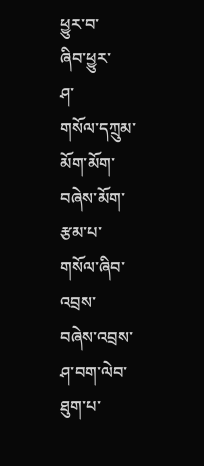ཕྱུར་བ་
ཞིབ་ཕྱུར་
ཤ་
གསོལ་དཀྲུམ་
མོག་མོག་
བཞེས་མོག་
རྩམ་པ་
གསོལ་ཞིབ་
འབྲས་
བཞེས་འབྲས་
ཤ་བག་ལེབ་
ཐུག་པ་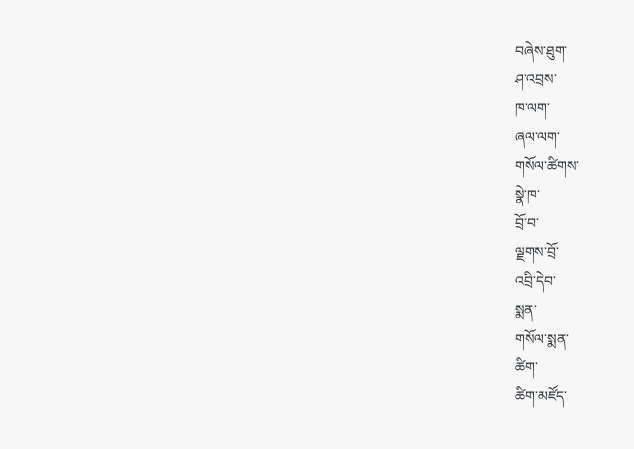བཞེས་ཐུག་
ཤ་འབྲས་
ཁ་ལག་
ཞལ་ལག་
གསོལ་ཚིགས་
སྣེ་ཁ་
བྲོ་བ་
ལྗགས་བྲོ་
འབྲི་དེབ་
སྨན་
གསོལ་སྨན་
ཚིག་
ཚིག་མཛོད་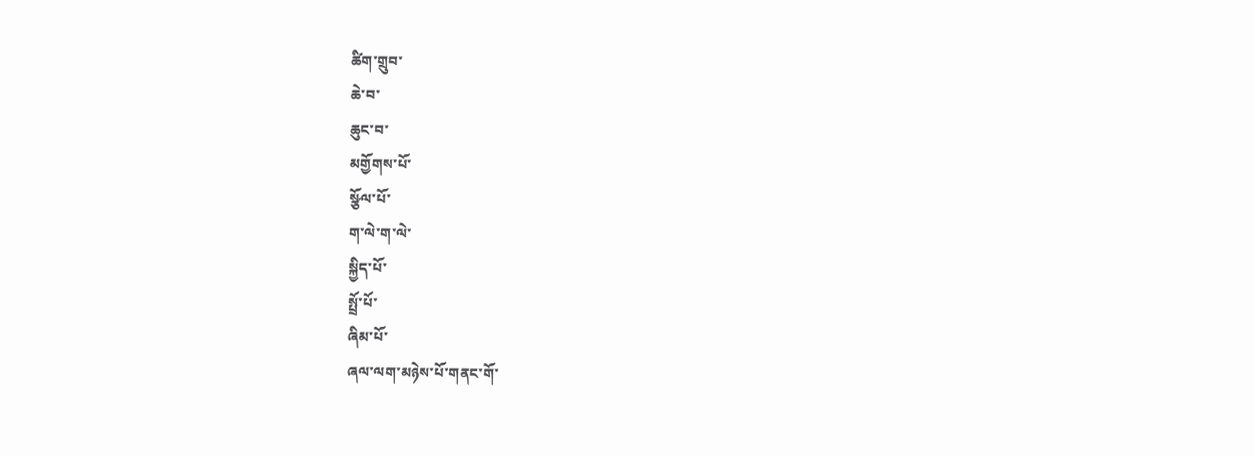ཚིག་གྲུབ་
ཆེ་བ་
ཆུང་བ་
མགྱོགས་པོ་
སྩོལ་པོ་
ག་ལེ་ག་ལེ་
སྐྱིད་པོ་
སྤྲོ་པོ་
ཞིམ་པོ་
ཞལ་ལག་མཉེས་པོ་གནང་གོ་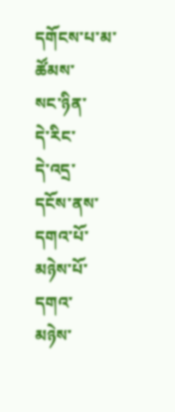དགོངས་པ་མ་ཚོམས་
སང་ཉིན་
དེ་རིང་
དེ་འདྲ་
དངོས་ནས་
དགའ་པོ་
མཉེས་པོ་
དགའ་
མཉེས་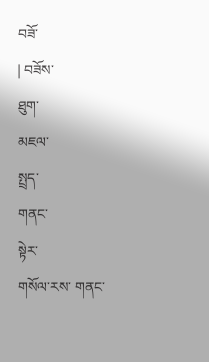བཟོ་
| བཟོས་
ཐུག་
མཇལ་
སྤྲད་
གནང་
སྟེར་
གསོལ་རས་ གནང་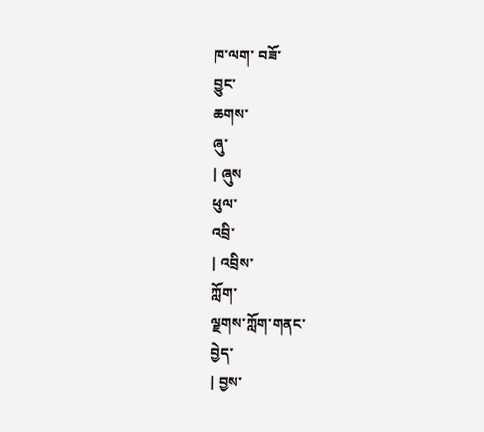ཁ་ལག་ བཟོ་
བྱུང་
ཆགས་
ཞུ་
| ཞུས
ཕུལ་
འབྲི་
| འབྲིས་
ཀློག་
ལྗགས་ཀློག་གནང་
བྱེད་
| བྱས་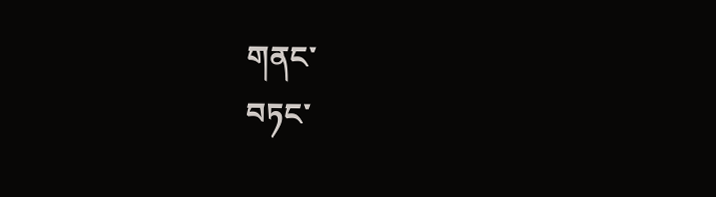གནང་
བཏང་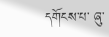དགོངས་པ་ ཞུ་